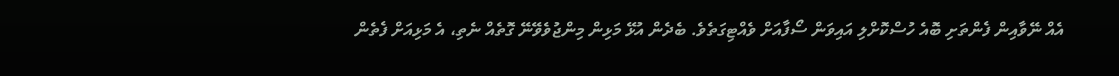އެއް ނޭވާއިން ފެންތަށި ބޮއެ ހުސްކޮށްލި އައިވަން ސޯފާއަށް ވެއްޓިގަތެވެ. ބެދެން އުޅޭ މަޅިން މިންޖުވެވޭނޭ ގޮތެއް ނެތި، އެ މަޅިއަށް ފެތެން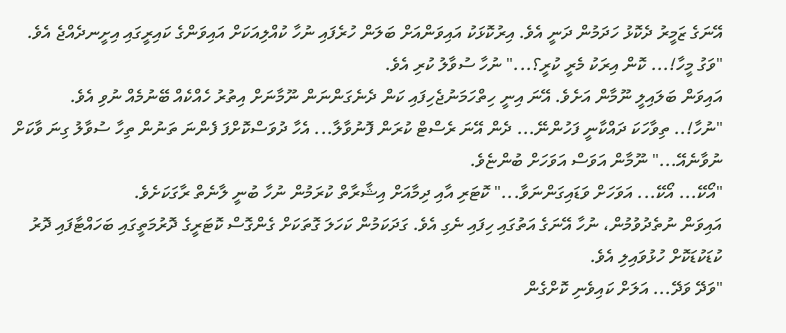އޭނަގެ ޒަމީރު ދެކޮޅު ހަދަމުން ދަނީ އެވެ. އިރުކޮޅަކު އައިވަންއަށް ބަލަން ހުރެފައި ނުހާ ކުއްލިއަކަށް އައިވަންގެ ކައިރީގައި އިށީނދެއްޖެ އެވެ.
"ވަގު މީހާ!... ކޮން އިރަކު މެރީ ކުރީ؟..." ނުހާ ސުވާލު ކުރި އެވެ.
އައިވަން ބަލައިލީ ނޫމާން އަށެވެ. އޭނަ އިނީ ހިތްހަމަނުޖެހިފައި ކަން ދެނެގަންނަން ނޫމާނަށް އިތުރު ހެއްކެއް ބޭނުމެއް ނުވި އެވެ.
"ނުހާ!.. ތިވާހަކަ ދައްކާނީ ފަހުންނޭ... ދެން އޭނަ ރެސްޓް ކުރަން ފޮނުވާލާ... އެހާ ދުވަސްކޮށްފަ ފެންނަ ތަނުން ތިހާ ސުވާލު ގިނަ ވާކަށް ނުވާނެއޭ..." ނޫމާން އަވަސް އަވަހަށް ބުންޏެވެ.
"އޯކޭ... އޯކޭ... އަވަހަށް ވަޑައިގަންނަވާ..." ކޮޓަރި އާއި ދިމާއަށް އިޝާރާތް ކުރަމުން ނުހާ ބުނީ ލާނެތް ރާގަކަށެވެ.
އައިވަން ނުތެދުވުމުން، ނުހާ އޭނަގެ އަތުގައި ހިފައި ނެގި އެވެ. ގަދަކަމުން ކަހަލަ ގޮތަކަށް ގެންގޮސް ކޮޓަރީގެ ދޮރުމަތީގައި ބަހައްޓާފައި ދޮރު ކުޑަކުޑަކޮށް ހުޅުވައިލި އެވެ.
"ވަދޭ ވަދޭ... އަލަށް ކައިވެނި ކޮށްގެން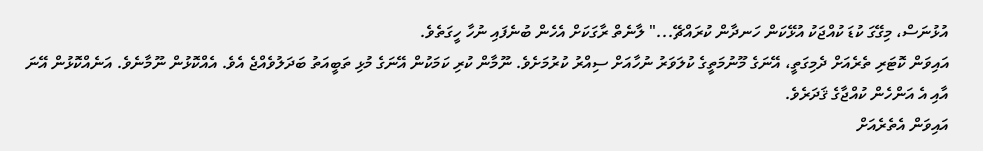އުޅުނަސް، މިގޭގަ ކުޑަ ކުއްޖަކު އުޅޭކަން ހަނދާން ކުރައްޗޭ..." ލާނެތް ރާގަކަށް އެހެން ބުނެފައި ނުހާ ހީގަތެވެ.
އައިވަން ކޮޓަރި ތެރެއަށް ދެމިގަތީ، އޭނަގެ މޫނުމަތީގެ ކުލަވަރު ނުހާއަށް ސިއްރު ކުރުމަށެވެ. ނޫމާން ކުރި ކަމަކުން އޭނަގެ މުޅި ތަބީއަތު ބަދަލުވެއްޖެ އެވެ. އެއްކޮޅުން ނޫމާނެވެ. އަނެއްކޮޅުން އޭނަ އާއި އެ އަންހެން ކުއްޖާގެ ޤަދަރެވެ.
އައިވަން އެތެރެއަށް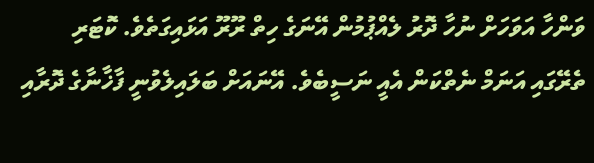ވަންހާ އަވަހަށް ނުހާ ދޮރު ލެއްޕުމުން އޭނަގެ ހިތް ރޫރޫ އަޅައިގަތެވެ. ކޮޓަރި ތެރޭގައި އަނަމް ނެތްކަން އެއީ ނަސީބެވެ. އޭނައަށް ބަލައިލެވުނީ ފާޚާނާގެ ދޮރާއި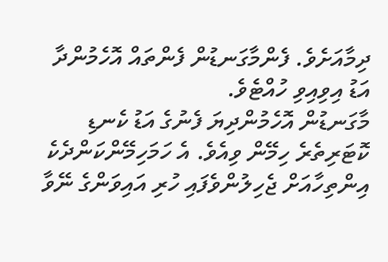ދިމާއަށެވެ. ފެންމާގަނޑުން ފެންތައް އޮހެމުންދާ އަޑު އިވިއިވި ހުއްޓެވެ.
މާގަނޑުން އޮހެމުންދިޔަ ފެނުގެ އަޑު ކެނޑި ކޮޓަރިތެރެ ހިމޭން ވިއެވެ. އެ ހަމަހިމޭންކަންދެކެ އިންތިހާއަށް ޖެހިލުންވެފައި ހުރި އައިވަންގެ ނޭވާ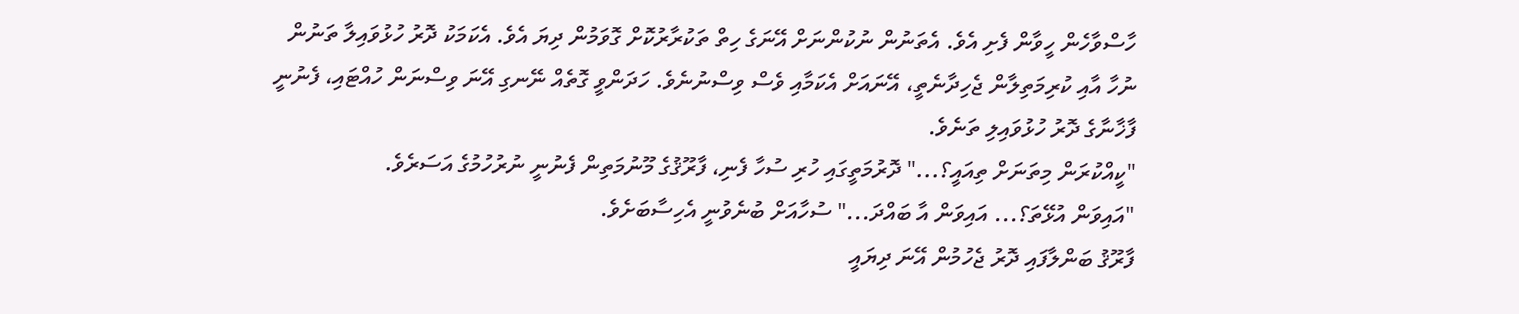ހާސްވާހެން ހީވާން ފެށި އެވެ. އެތަނުން ނުކުންނަށް އޭނަގެ ހިތް ތަކުރާރުކޮށް ގޮވަމުން ދިޔަ އެވެ. އެކަމަކު ދޮރު ހުޅުވައިލާ ތަނުން ނުހާ އާއި ކުރިމަތިލާން ޖެހިދާނެތީ، އޭނައަށް އެކަމާއި ވެސް ވިސްނުނެވެ. ހަދަންވީ ގޮތެއް ނޭނގި އޭނަ ވިސްނަން ހުއްޓައި، ފެނުނީ ފާޚާނާގެ ދޮރު ހުޅުވައިލި ތަނެވެ.
"ކީއްކުރަން މިތަނަށް ތިއައީ؟..." ދޮރުމަތީގައި ހުރި ސުހާ ފެނި، ފާރޫޤުގެ މޫނުމަތިން ފެނުނީ ނުރުހުމުގެ އަސަރެވެ.
"އައިވަން އުޅޭތަ؟... އައިވަން އާ ބައްދަ..." ސުހާއަށް ބުނެވުނީ އެހިސާބަށެވެ.
ފާރޫޤު ބަންލާފައި ދޮރު ޖެހުމުން އޭނަ ދިޔައީ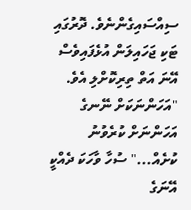ސިއްސައިގެންނެވެ. ދޮރުގައި ޓަކި ޖަހައިލަން އުޅެފައިވެސް އޭނަ އަތް ތިރިކޮށްލި އެވެ.
"އަހަންނަކަށް ނޭނގެ އަހަންނަށް ކުރެވުނު ކުށެއް..." ސުހާ ވާހަކަ ދެއްކީ އޭނަގެ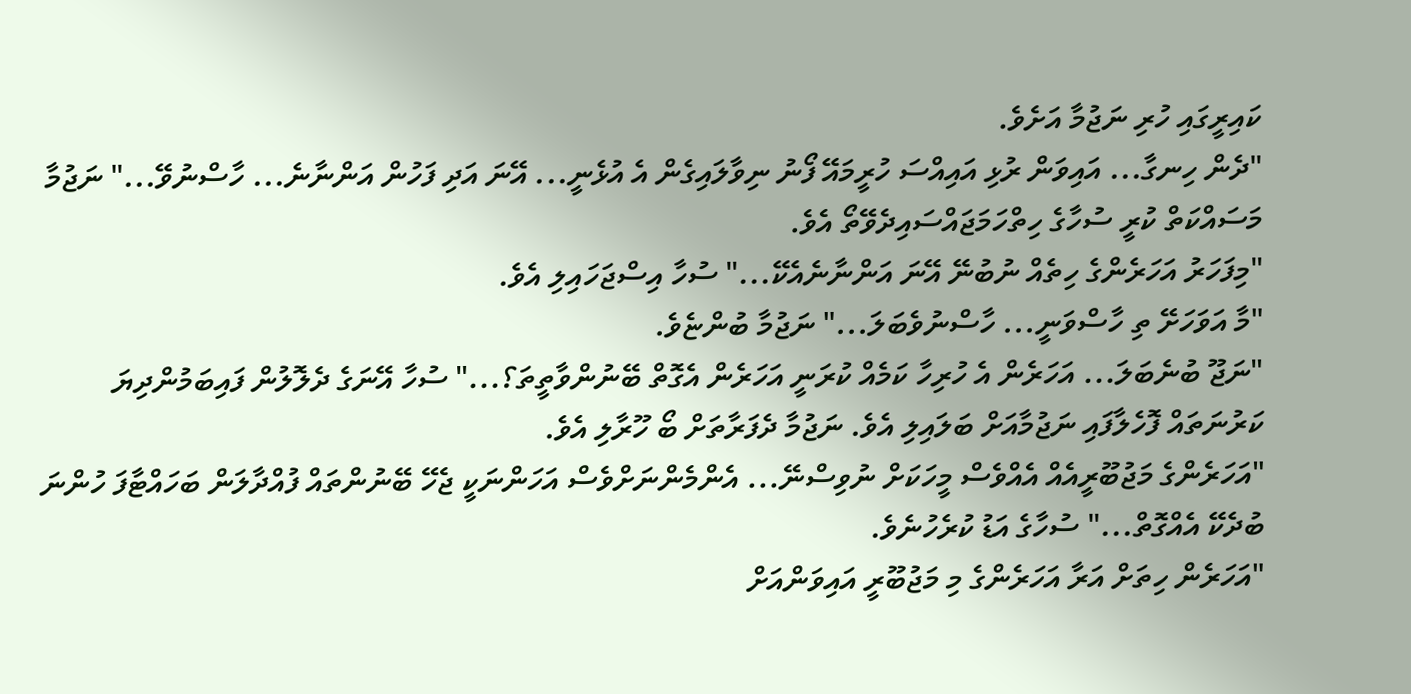ކައިރީގައި ހުރި ނަޖުމާ އަށެވެ.
"ދެން ހިނގާ... އައިވަން ރުޅި އައިއްސަ ހުރީމައޭ ފޯނު ނިވާލައިގެން އެ އުޅެނީ... އޭނަ އަދި ފަހުން އަންނާނެ... ހާސްނުވޭ..." ނަޖުމާ މަސައްކަތް ކުރީ ސުހާގެ ހިތްހަމަޖައްސައިދެވޭތޯ އެވެ.
"މިފަހަރު އަހަރެންގެ ހިތެއް ނުބުނޭ އޭނަ އަންނާނެއެކޭ..." ސުހާ އިސްޖަހައިލި އެވެ.
"މާ އަވަހަށޭ ތި ހާސްވަނީ... ހާސްނުވެބަލަ..." ނަޖުމާ ބުންޏެވެ.
"ނަޖޫ ބުނެބަލަ... އަހަރެން އެ ހުރިހާ ކަމެއް ކުރަނީ އަހަރެން އެގޮތް ބޭނުންވާތީތަ؟..." ސުހާ އޭނަގެ ދެލޮލުން ފައިބަމުންދިޔަ ކަރުނަތައް ފޮހެލާފައި ނަޖުމާއަށް ބަލައިލި އެވެ. ނަޖުމާ ދެފަރާތަށް ބޯ ހޫރާލި އެވެ.
"އަހަރެންގެ މަޖުބޫރީއެއް އެއްވެސް މީހަކަށް ނުވިސްނޭ... އެންމެންނަށްވެސް އަހަންނަކީ ޖެހޭ ބޭނުންތައް ފުއްދާލަން ބަހައްޓާފަ ހުންނަ ބުދެކޭ އެއްގޮތް..." ސުހާގެ އަޑު ކުރެހުނެވެ.
"އަހަރެން ހިތަށް އަރާ އަހަރެންގެ މި މަޖުބޫރީ އައިވަންއަށް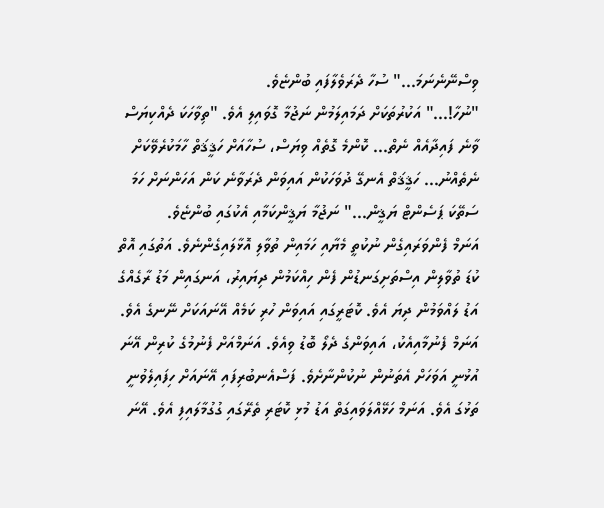ވިސްނޭނެނަމަ..." ސުހާ ދެރަވެލާފައި ބުންޏެވެ.
"ނުހާ!..." އަކުރުތަކަށް ދަމައިލަމުން ނަޖުމާ ގޮވައިލި އެވެ. "ތިވާހަކަ ދެއްކިޔަސް ވާނެ ފައިދާއެއް ނެތް... ކޮންމެ ގޮތެއް ވިޔަސް، ސުހާއަށް ހަޤީޤަތް ހާމަކުރެވޭކަށް ނެތެއްނު... ހަޤީޤަތް އެނގޭ ދުވަހަކުން އައިވަން ދެރަވާނެ ކަން އަހަންނަށް ހަމަ ސަތޭކަ ޕަސެންޓް ޔަޤީން..." ނަޖުމާ ޔަޤީންކަމާއި އެކުގައި ބުންޏެވެ.
އަނަމް ފެންވަރައިގެން ނުކުތީ މެޔާއި ހަމައިން ތުވާލި އޮޅާލައިގެންނެވެ. އަތުގައި އޮތް ކުޑަ ތުވާލިން އިސްތަށިގަނޑުން ފެން ހިއްކަމުން ދިޔައިރު، އަނގައިން މަޑު ރާގެއްގެ އަޑު ލައްވަމުން ދިޔަ އެވެ. ކޮޓަރީގައި އައިވަން ހުރި ކަމެއް އޭނައަކަށް ނޭނގެ އެވެ.
އަނަމް ފެނުމާއިއެކު، އައިވަންގެ ދެލޯ ބޮޑު ވިއެވެ. އަނަމްއަށް ފެނުމުގެ ކުރިން އޭނަ އުޅުނީ އަވަހަށް އެތަނުން ނުކުންނާށެވެ. ފަސްއެނބުރިފައި އޭނައަށް ހިފައިލެވުނީ ތަޅުގަ އެވެ. އަނަމް ހަޅޭއްލަވައިގަތް އަޑު މުޅި ކޮޓަރި ތެރޭގައި ގުގުމާލައިފި އެވެ. އޭނަ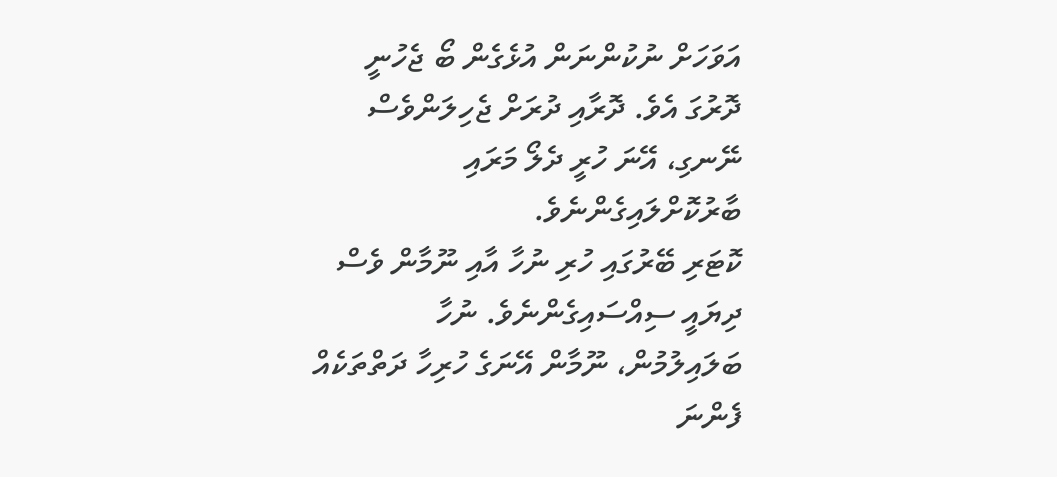އަވަހަށް ނުކުންނަން އުޅެގެން ބޯ ޖެހުނީ ދޮރުގަ އެވެ. ދޮރާއި ދުރަށް ޖެހިލަންވެސް ނޭނގި، އޭނަ ހުރީ ދެލޯ މަރައި ބާރުކޮށްލައިގެންނެވެ.
ކޮޓަރި ބޭރުގައި ހުރި ނުހާ އާއި ނޫމާން ވެސް ދިޔައީ ސިއްސައިގެންނެވެ. ނުހާ ބަލައިލުމުން، ނޫމާން އޭނަގެ ހުރިހާ ދަތްތަކެއް ފެންނަ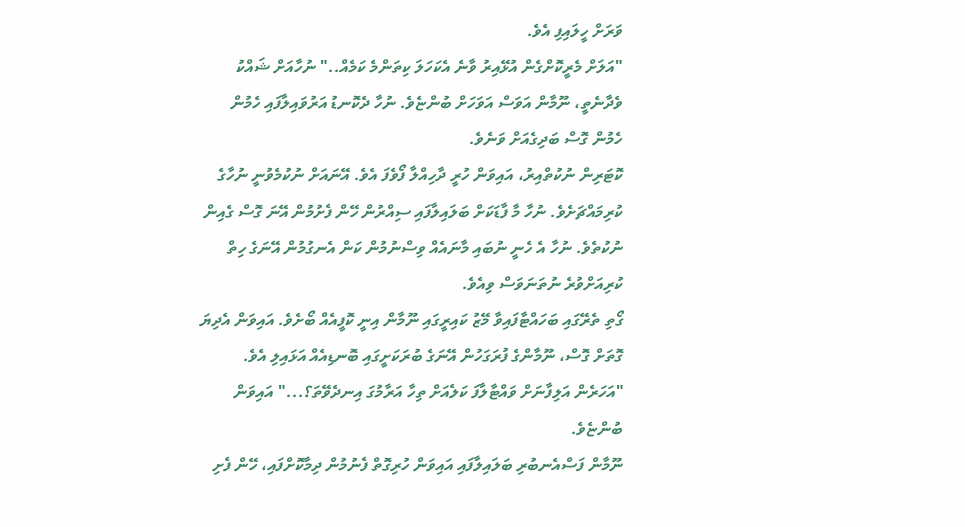ވަރަށް ހީލައިފި އެވެ.
"އަލަށް މެރީކޮށްގެން އުޅޭއިރު ވާނެ އެކަހަލަ ކިތަންމެ ކަމެއް.." ނުހާއަށް ޝައްކު ވެދާނެތީ، ނޫމާން އަވަސް އަވަހަށް ބުންޏެވެ. ނުހާ ދެކޮނޑު އަރުވައިލާފައި ހެމުން ހެމުން ގޮސް ބަދިގެއަށް ވަނެވެ.
ކޮޓަރިން ނުކުތްއިރު، އައިވަން ހުރީ ދާހިއްލާ ފޯވެފަ އެވެ. އޭނައަށް ނުކުމެވުނީ ނުހާގެ ކުރިމައްޗަށެވެ. ނުހާ މާ ފާޑަކަށް ބަލައިލާފައި ސިއްރުން ހޭން ފެށުމުން އޭނަ ގޮސް ގެއިން ނުކުތެވެ. ނުހާ އެ ހެނީ ނުބައި މާނައެއް ވިސްނުމުން ކަން އެނގުމުން އޭނަގެ ހިތް ކުރިއަށްވުރެ ނުތަނަވަސް ވިއެވެ.
ގޯތި ތެރޭގައި ބަހައްޓާފައިވާ މޭޒު ކައިރީގައި ނޫމާން އިނީ ކޮފީއެއް ބޯށެވެ. އައިވަން އެދިޔަ ގޮތަށް ގޮސް، ނޫމާންގެ ފުރަގަހުން އޭނަގެ ބުރަކަށީގައި ބޮނޑިއެއް އަޅައިލި އެވެ.
"އަހަރެން އަލިފާނަށް ވައްޓާލާފަ ކަލެއަށް ތިހާ އަރާމުގަ އިނދެވޭތަ؟..." އައިވަން ބުންޏެވެ.
ނޫމާން ފަސްއެނބުރި ބަލައިލާފައި އައިވަން ހުރިގޮތް ފެނުމުން ދިމާކޮށްފައި، ހޭން ފެށި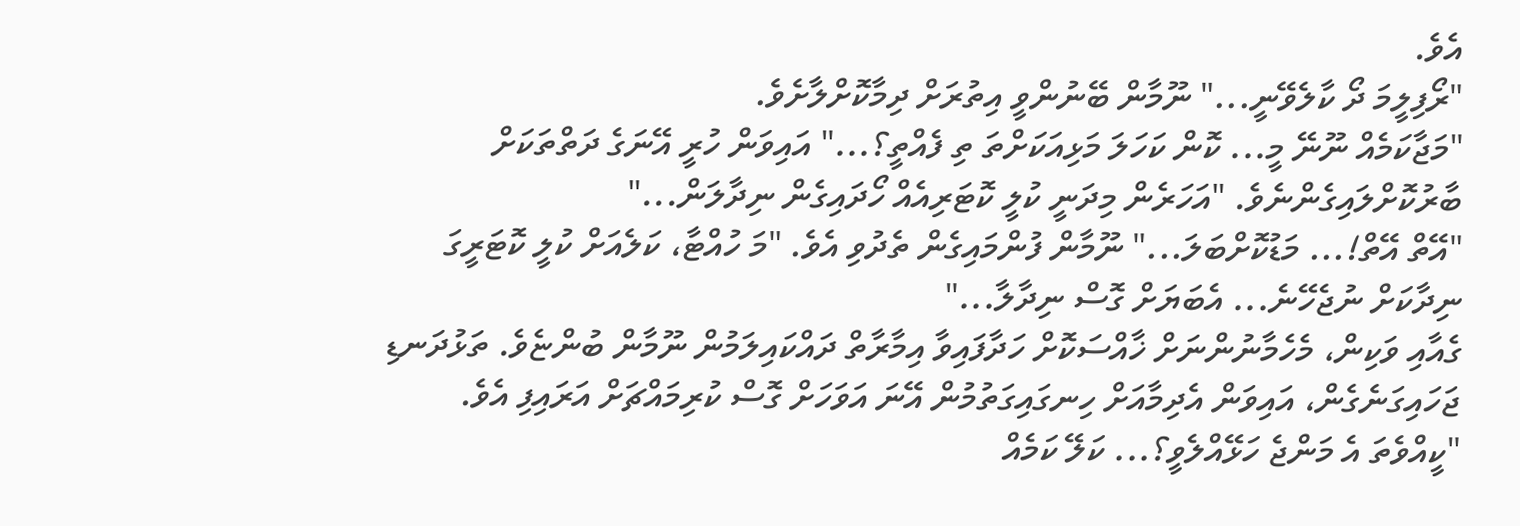އެވެ.
"ރޯފިލީމަ ދޯ ކާލެވޭނީ..." ނޫމާން ބޭނުންވީ އިތުރަށް ދިމާކޮށްލާށެވެ.
"މަޖާކަމެއް ނޫނޭ މީ... ކޮން ކަހަލަ މަޅިއަކަށްތަ ތި ފެއްތީ؟..." އައިވަން ހުރީ އޭނަގެ ދަތްތަކަށް ބާރުކޮށްލައިގެންނެވެ. "އަހަރެން މިދަނީ ކުލީ ކޮޓަރިއެއް ހޯދައިގެން ނިދާލަން..."
"އޭތް އޭތް!... މަޑުކޮށްބަލަ..." ނޫމާން ފުންމައިގެން ތެދުވި އެވެ. "މަ ހުއްޓާ، ކަލެއަށް ކުލީ ކޮޓަރީގަ ނިދާކަށް ނުޖެހޭނެ... އެބަޔަށް ގޮސް ނިދާލާ..."
ގެއާއި ވަކިން، މެހެމާނުންނަށް ޚާއްސަކޮށް ހަދާފައިވާ އިމާރާތް ދައްކައިލަމުން ނޫމާން ބުންޏެވެ. ތަޅުދަނޑި ޖަހައިގަނެގެން، އައިވަން އެދިމާއަށް ހިނގައިގަތުމުން އޭނަ އަވަހަށް ގޮސް ކުރިމައްޗަށް އަރައިފި އެވެ.
"ކީއްވެތަ އެ މަންޖެ ހަޅޭއްލެވީ؟... ކަލޭ ކަމެއް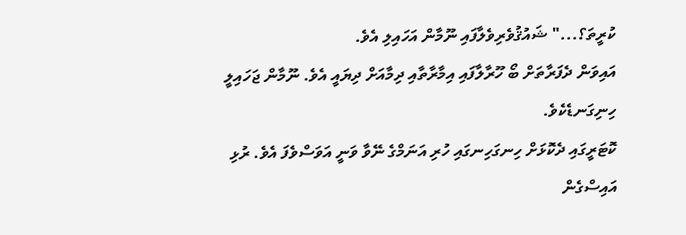ކުރީތަ؟..." ޝައުޤުވެރިވެލާފައި ނޫމާން އަހައިލި އެވެ.
އައިވަން ދެފަރާތަށް ބޯ ހޫރާލާފައި އިމާރާތާއި ދިމާއަށް ދިޔައީ އެވެ. ނޫމާން ޖަހައިލީ ހިނިގަނޑެކެވެ.
ކޮޓަރީގައި ދެކޮޅަށް ހިނގަހިނގައި ހުރި އަނަމްގެ ނޭވާ ވަނީ އަވަސްވެފަ އެވެ. ރުޅި އައިސްގެން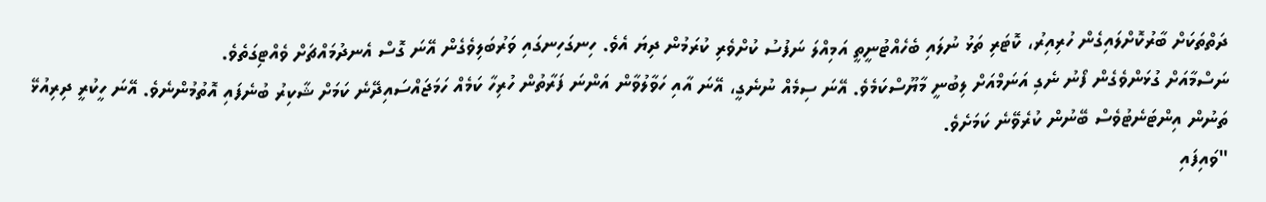ދަތްތަކަށް ބާރުކޮށްލައިގެން ހުރިއިރު، ކޮޓަރި ތަޅު ނުލައި ބެހެއްޓުނީތީ އަމިއްލަ ނަފުސު ކުށްވެރި ކުރަމުން ދިޔަ އެވެ. ހިނގަހިނގައި ވަރުބަލިވެގެން އޭނަ ގޮސް އެނދުމައްޗަށް ވެއްޓިގަތެވެ.
ނަސްމާއަށް ގުޅަންވެގެން ފޯނު ނެގި އަނަމްއަށް ލިބުނީ މާޔޫސްކަމެވެ. އޭނަ ސިމެއް ނުނެގީ، އޭނަ އާއި ހަވާލުވާން އަންނަ ފަރާތުން ހުރިހާ ކަމެއް ހަމަޖައްސައިދޭނެ ކަމަށް ޝާކިރު ބުނެފައި އޮތުމުންނެވެ. އޭނަ ހީކުރީ ދިރިއުޅޭ ތަނުން އިންޓަނެޓުވެސް ބޭނުން ކުރެވޭނެ ކަމަށެވެ.
"ވައިފައި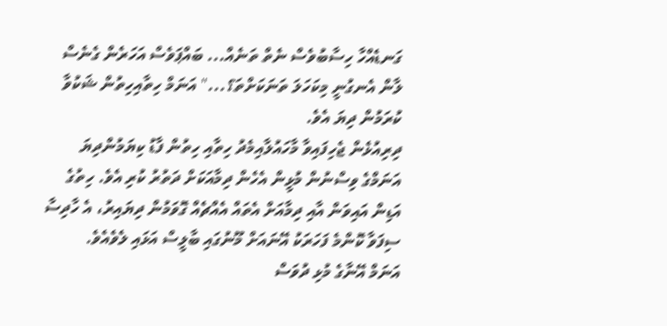ގަނޑެއްހާ ހިސާބުވެސް ނެތް ތަނެއް... ބައްޕަވެސް އަހަރެން ގެނެސް ލާން އެނގުނީ މިކަހަލަ ތަނަކަށްތަ؟..." އަނަމް ހިތާއިހިތުން ޝަކުވާ ކުރަމުން ދިޔަ އެވެ.
ދިރިއުޅެން ޖެހިފައިވާ މާހައުލާއިމެދު ހިތާއި ހިތުން ފާޑު ކިޔަމުންދިޔަ އަނަމްގެ ވިސްނުން މުޅީން އެހެން ދިމާއަކަށް ދަތުރު ކުރި އެވެ. ހިތުގެ އަޑިން އައިވަން އާއި ދިމާއަށް އެތައް އެއްޗެއް ގޮވަމުން ދިޔައިރު، އެ ހާދިސާ ސިފަވާ ކޮންމެ ފަހަރަކު އޭނައަށް މޫނުގައި ބާލީސް އަޅައި ލެވެއެވެ.
އަނަމް އޭނާގެ މުޅި ދުވަސް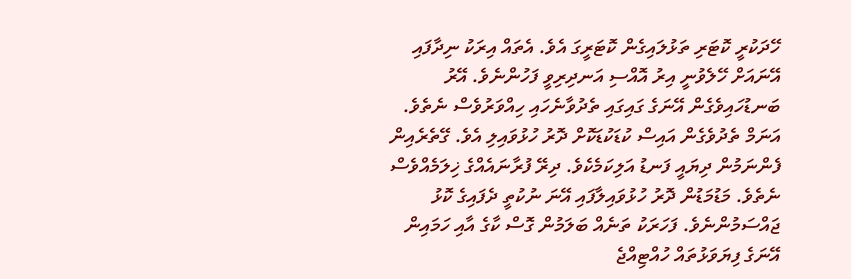ހޭދަކުރީ ކޮޓަރި ތަޅުލައިގެން ކޮޓަރީގަ އެވެ. އެތައް އިރަކު ނިދާފައި އޭނައަށް ހޭލެވުނީ އިރު އޮއްސި އަނދިރިވީ ފަހުންނެވެ. އޭރު ބަނޑުހައިވެގެން އޭނަގެ ގައިގައި ތެދުވާނެހައި ހިއްވަރުވެސް ނެތެވެ.
އަނަމް ތެދުވެގެން އައިސް ކުޑަކުޑަކޮށް ދޮރު ހުޅުވައިލި އެވެ. ގޭތެރެއިން ފެންނަމުން ދިޔައީ ފަނޑު އަލިކަމެކެވެ. ދިރޭ ފުރާނައެއްގެ ޚިލަމެއްވެސް ނެތެވެ. މަޑުމަޑުން ދޮރު ހުޅުވައިލާފައި އޭނަ ނުކުތީ ދެފައިގެ ކޮޅު ޖައްސަމުންނެވެ. ފަހަރަކު ތަނެއް ބަލަމުން ގޮސް ކާގެ އާއި ހަމައިން އޭނަގެ ފިޔަވަޅުތައް ހުއްޓިއްޖެ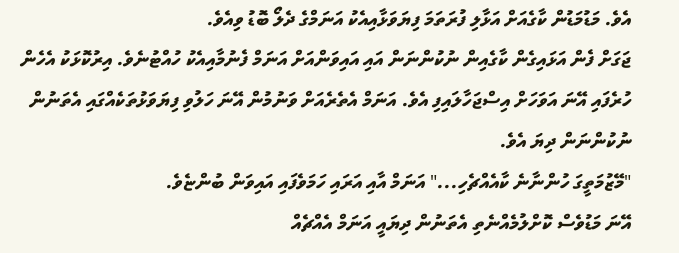އެވެ. މަޑުމަޑުން ކާގެއަށް އަޅާލި ފުރަތަމަ ފިޔަވަޅާއިއެކު އަނަމްގެ ދެލޯ ބޮޑު ވިއެވެ.
ޖަގަށް ފެން އަޅައިގެން ކާގެއިން ނުކުންނަން އައި އައިވަންއަށް އަނަމް ފެނުމާއިއެކު ހުއްޓުނެވެ. އިރުކޮޅަކު އެހެން ހުރެފައި އޭނަ އަވަހަށް އިސްޖަހާލައިފި އެވެ. އަނަމް އެތެރެއަށް ވަނުމުން އޭނަ ހަލުވި ފިޔަވަޅުތަކެއްގައި އެތަނުން ނުކުންނަން ދިޔަ އެވެ.
"މޭޒުމަތީގަ ހުންނާނެ ކާއެއްޗެހި..." އަނަމް އާއި އަރައި ހަމަވެފައި އައިވަން ބުންޏެވެ.
އޭނަ މަޑުވެސް ކޮށްލުމެއްނެތި އެތަނުން ދިޔައީ އަނަމް އެއްޗެއް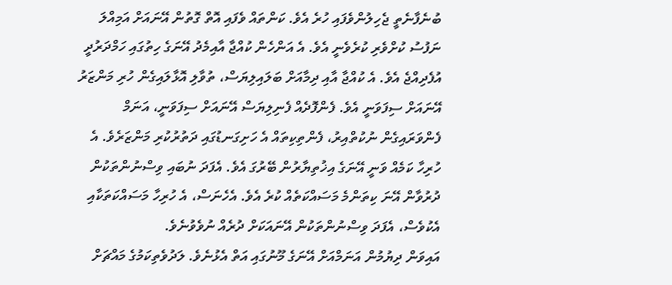ބުނެފާނެތީ ޖެހިލުންވެފައި ހުރެ އެވެ. ކަންތައް ވެފައި އޮތް ގޮތުން އޭނައަށް އަމިއްލަ ނަފުސު ކުށްވެރި ކުރެވެނީ އެވެ. އެ އަންހެން ކުއްޖާ އާއިމެދު އޭނަގެ ހިތުގައި ހަމްދަރުދީ އުފެދިއްޖެ އެވެ. އެ ކުއްޖާ އާއި ދިމާއަށް ބަލައިލިޔަސް، ތުވާލި އޮޅާލައިގެން ހުރި މަންޒަރު އޭނައަށް ސިފަވަނީ އެވެ. ފެންފޮދެއް ފެނިލިޔަސް އޭނައަށް ސިފަވަނީ، އަނަމް ފެންވަރައިގެން ނުކުތްއިރު، ފެންތިކިތައް އެ ހަށިގަނޑުގައި ދަތުރުކުރި މަންޒަރެވެ. އެ ހުރިހާ ކަމެއް ވަނީ އޭނަގެ އިޚުތިޔާރުން ބޭރުގަ އެވެ. އެފަދަ ނުބައި ވިސްނުންތަކުން ދުރުވާން އޭނަ ކިތަންމެ މަސައްކަތެއް ކުރެ އެވެ. އެހެނަސް، އެ ހުރިހާ މަސައްކަތަކާއި އެކުވެސް، އެފަދަ ވިސްނުންތަކުން އޭނައަކަށް ދުރެއް ނުވެވުނެވެ.
އައިވަން ދިޔުމުން އަނަމްއަށް އޭނަގެ މޫނުގައި އަތް އެޅުނެވެ. ލަދުވެތިކަމުގެ މައްޗަށް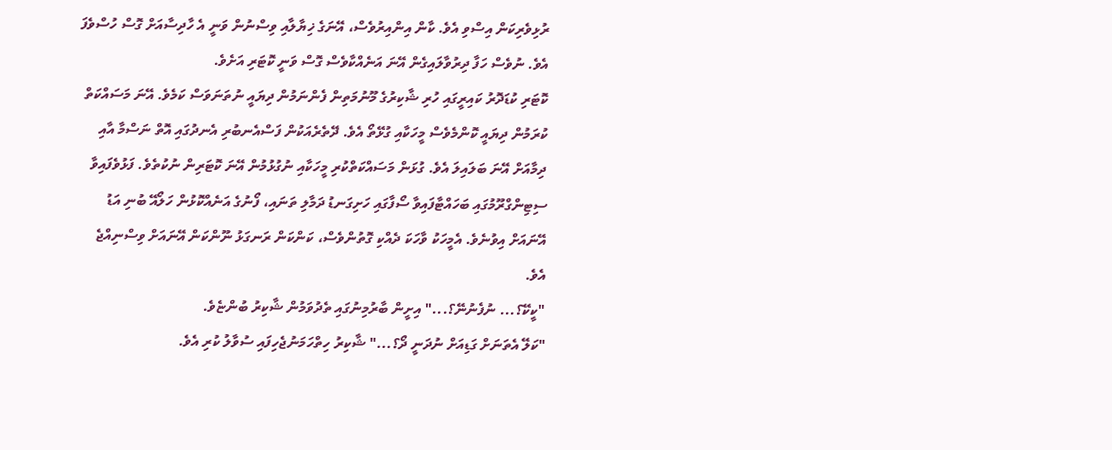ރުޅިވެރިކަން އިސްވި އެވެ. ކާން އިންއިރުވެސް، އޭނަގެ ޚިޔާލާއި ވިސްނުން ވަނީ އެ ހާދިސާއަށް ގޮސް ހުސްވެފަ އެވެ. ނުވެސް ހަފާ ދިރުވާލައިގެން އޭނަ އަނެއްކާވެސް ގޮސް ވަނީ ކޮޓަރި އަށެވެ.
ކޮޓަރި ކުޑަދޮރު ކައިރީގައި ހުރި ޝާކިރުގެ މޫނުމަތިން ފެންނަމުން ދިޔައީ ނުތަނަވަސް ކަމެވެ. އޭނަ މަސައްކަތް ކުރަމުން ދިޔައީ ކޮންމެވެސް މީހަކާއި ގުޅޭތޯ އެވެ. ދޭތެރެއަކުން ފަސްއެނބުރި އެނދުގައި އޮތް ނަސްމާ އާއި ދިމާއަށް އޭނަ ބަލައިލަ އެވެ. ގުޅަން މަސައްކަތްކުރި މީހަކާއި ނުގުޅުމުން އޭނަ ކޮޓަރިން ނުކުތެވެ. ފަޅުވެފައިވާ ސިޓިންގްރޫމުގައި ބަހައްޓާފައިވާ ސޯފާގައި ހަށިގަނޑު ދަމާލި ތަނައި، ފޯނުގެ އަނެއްކޮޅުން ހަލޯއޭ ބުނި އަޑު އޭނައަށް އިވުނެވެ. އެމީހަކު ވާހަކަ ދެއްކި ގޮތުންވެސް، ކަންކަން ރަނގަޅު ނޫންކަން އޭނައަށް ވިސްނިއްޖެ އެވެ.
"ކީކޭ؟... ނުފެނުނޭ؟..." އިށީން ބާރުމިނުގައި ތެދުވަމުން ޝާކިރު ބުންޏެވެ.
"ކަލޭ އެތަނަށް ގަޑިއަށް ނުދަނީ ދޯ؟..." ޝާކިރު ހިތްހަމަނުޖެހިފައި ސުވާލު ކުރި އެވެ.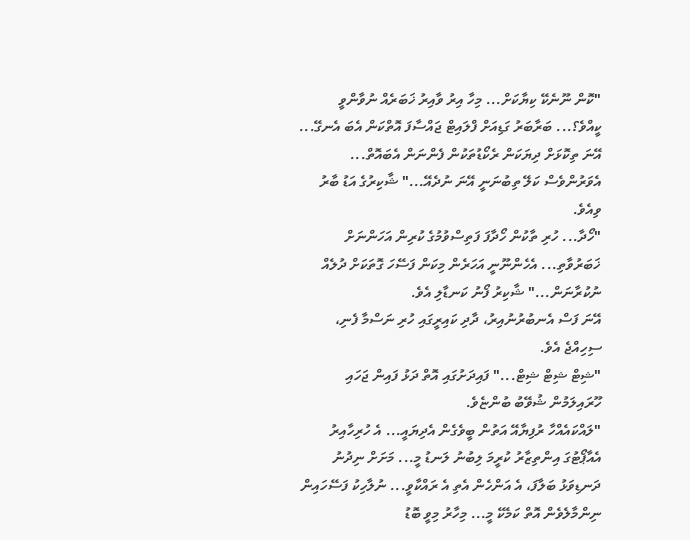"ކޮން ނޫނެކޭ ކިޔާކަށް... މިހާ އިރު ވާއިރު ޚަބަރެއް ނުވާންވީ ކީއްވެ؟... ބަރާބަރު ގަޑިއަށް ފްލައިޓް ޖައްސާފަ އޮތްކަން އެބަ އެނގޭ... އޭނަ ތިކޮޅަށް ދިޔަކަން ރެކޯޑުތަކުން ފެންނަން އެބައޮތް... އެވަރުންވެސް ކަލޭ ތިބުނަނީ އޭނަ ނުދެއޭ..." ޝާކިރުގެ އަޑު ބާރު ވިއެވެ.
"ހޯދާ... ހުރި ތާކުން ހޯދާފަ ފަތިސްވުމުގެ ކުރިން އަހަންނަށް ޚަބަރުވާތި... އެހެންނޫނީ އަހަރެން މިކަން ފަސޭހަ ގޮތަކަށް ދުލެއް ނުކުރާނަން..." ޝާކިރު ފޯނު ކަނޑާލި އެވެ.
އޭނަ ފަސް އެނބުރުނުއިރު، ދާދި ކައިރީގައި ހުރި ނަސްމާ ފެނި، ސިހިއްޖެ އެވެ.
"ޝިޓް ޝިޓް ޝިޓް..." ފައިދަށުގައި އޮތް ދަޅު ފައިން ޖަހައި ހޫރައިލަމުން ޝުވޭބު ބުންޏެވެ.
"ލައްކައެއްހާ ރުފިޔާއޭ އަތުން ބީވެގެން އެދިޔައީ... އެ ހުރިހާއިރު އެއާޕޯޓުގަ އިންތިޒާރު ކުރީމަ ލިބުނު ލަނޑު މީ... މަށަށް ނިދުނު ދަނޑިވަޅު ބަލާފަ، އެ އަންހެން އެތި އެ ރައްކާވީ... ނުލާހިކު ފަސޭހައިން ނިންމާލެވެން އޮތް ކަމެކޭ މީ... މިހާރު މިވީ ބޮޑު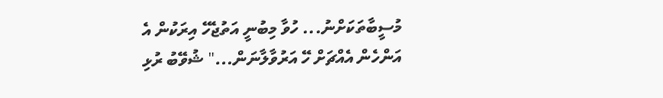މުސީބާތަކަށްނު... ހުވާ މިބުނީ އަތުޖެހޭ އިރަކުން އެ އަންހެން އެއްޗަށް ހޭ އަރުވާލާނަން..." ޝުވޭބު ރުޅި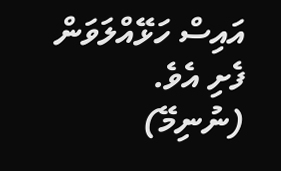އައިސް ހަޅޭއްލަވަން ފެށި އެވެ.
(ނުނިމޭ)